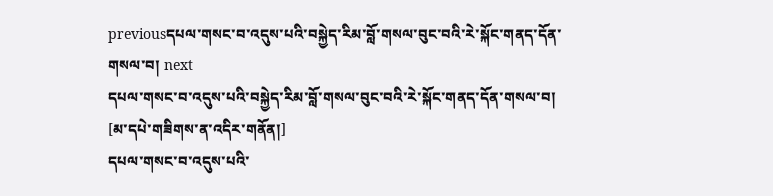previousདཔལ་གསང་བ་འདུས་པའི་བསྐྱེད་རིམ་བློ་གསལ་བུང་བའི་རེ་སྐོང་གནད་དོན་གསལ་བ། next
དཔལ་གསང་བ་འདུས་པའི་བསྐྱེད་རིམ་བློ་གསལ་བུང་བའི་རེ་སྐོང་གནད་དོན་གསལ་བ།
[མ་དཔེ་གཟིགས་ན་འདིར་གནོན།]
དཔལ་གསང་བ་འདུས་པའི་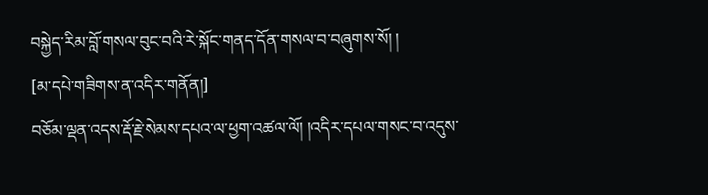བསྐྱེད་རིམ་བློ་གསལ་བུང་བའི་རེ་སྐོང་གནད་དོན་གསལ་བ་བཞུགས་སོ། །
[མ་དཔེ་གཟིགས་ན་འདིར་གནོན།]
བཅོམ་ལྡན་འདས་རྡོ་རྗེ་སེམས་དཔའ་ལ་ཕྱག་འཚལ་ལོ། །འདིར་དཔལ་གསང་བ་འདུས་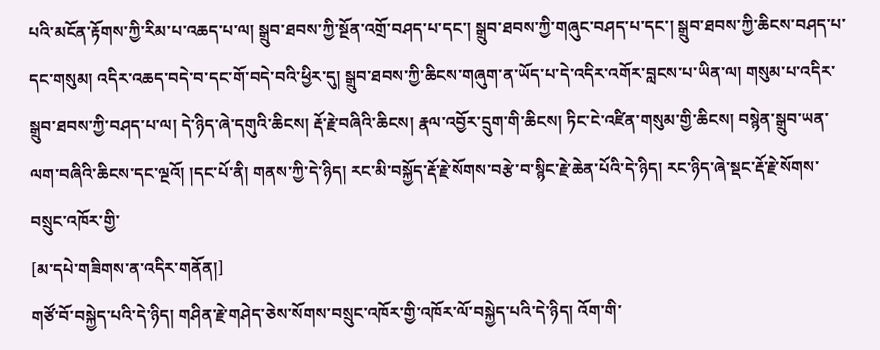པའི་མངོན་རྟོགས་ཀྱི་རིམ་པ་འཆད་པ་ལ། སྒྲུབ་ཐབས་ཀྱི་སྔོན་འགྲོ་བཤད་པ་དང་། སྒྲུབ་ཐབས་ཀྱི་གཞུང་བཤད་པ་དང་། སྒྲུབ་ཐབས་ཀྱི་ཆིངས་བཤད་པ་དང་གསུམ། འདིར་འཆད་བདེ་བ་དང་གོ་བདེ་བའི་ཕྱིར་དུ། སྒྲུབ་ཐབས་ཀྱི་ཆིངས་གཞུག་ན་ཡོད་པ་དེ་འདིར་འགོར་བླངས་པ་ཡིན་ལ། གསུམ་པ་འདིར་སྒྲུབ་ཐབས་ཀྱི་བཤད་པ་ལ། དེ་ཉིད་ཞེ་དགུའི་ཆིངས། རྡོ་རྗེ་བཞིའི་ཆིངས། རྣལ་འབྱོར་དྲུག་གི་ཆིངས། ཏིང་ངེ་འཛིན་གསུམ་གྱི་ཆིངས། བསྙེན་སྒྲུབ་ཡན་ལག་བཞིའི་ཆིངས་དང་ལྔའོ། །དང་པོ་ནི། གནས་ཀྱི་དེ་ཉིད། རང་མི་བསྐྱོད་རྡོ་རྗེ་སོགས་བརྩེ་བ་སྙིང་རྗེ་ཆེན་པོའི་དེ་ཉིད། རང་ཉིད་ཞེ་སྡང་རྡོ་རྗེ་སོགས་བསྲུང་འཁོར་གྱི་
[མ་དཔེ་གཟིགས་ན་འདིར་གནོན།]
གཙོ་བོ་བསྐྱེད་པའི་དེ་ཉིད། གཤིན་རྗེ་གཤེད་ཅེས་སོགས་བསྲུང་འཁོར་གྱི་འཁོར་ལོ་བསྐྱེད་པའི་དེ་ཉིད། འོག་གི་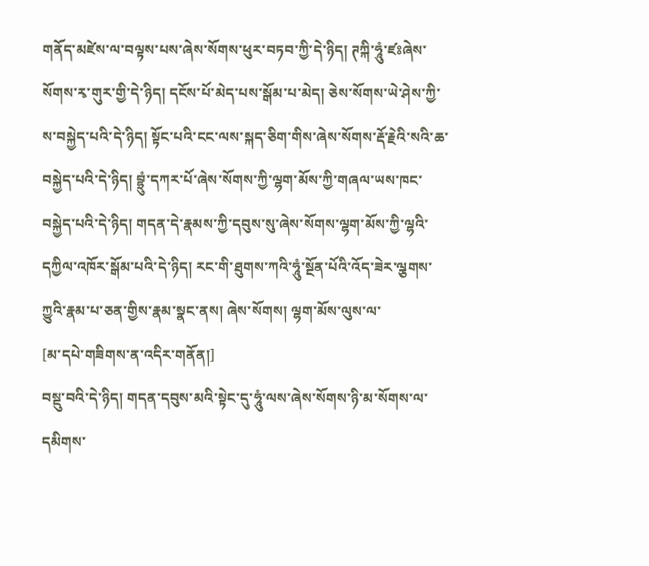གནོད་མཛེས་ལ་བལྟས་པས་ཞེས་སོགས་ཕུར་བཏབ་ཀྱི་དེ་ཉིད། ཊཀྐི་ཧཱུཾ་ཛཿཞེས་སོགས་རྭ་གུར་གྱི་དེ་ཉིད། དངོས་པོ་མེད་པས་སྒོམ་པ་མེད། ཅེས་སོགས་ཡེ་ཤེས་ཀྱི་ས་བསྐྱེད་པའི་དེ་ཉིད། སྟོང་པའི་ངང་ལས་སྐད་ཅིག་གིས་ཞེས་སོགས་རྡོ་རྗེའི་སའི་ཆ་བསྐྱེད་པའི་དེ་ཉིད། བྷྲུཾ་དཀར་པོ་ཞེས་སོགས་ཀྱི་ལྷག་མོས་ཀྱི་གཞལ་ཡས་ཁང་བསྐྱེད་པའི་དེ་ཉིད། གདན་དེ་རྣམས་ཀྱི་དབུས་སུ་ཞེས་སོགས་ལྷག་མོས་ཀྱི་ལྷའི་དཀྱིལ་འཁོར་སྒོམ་པའི་དེ་ཉིད། རང་གི་ཐུགས་ཀའི་ཧཱུཾ་སྔོན་པོའི་འོད་ཟེར་ལྕགས་ཀྱུའི་རྣམ་པ་ཅན་གྱིས་རྣམ་སྣང་ནས། ཞེས་སོགས། ལྷག་མོས་ལུས་ལ་
[མ་དཔེ་གཟིགས་ན་འདིར་གནོན།]
བསྡུ་བའི་དེ་ཉིད། གདན་དབུས་མའི་སྟེང་དུ་ཧཱུཾ་ལས་ཞེས་སོགས་ཉི་མ་སོགས་ལ་དམིགས་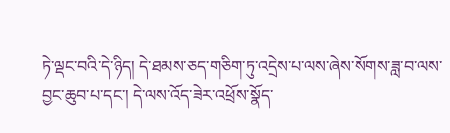ཏེ་ལྡང་བའི་དེ་ཉིད། དེ་ཐམས་ཅད་གཅིག་ཏུ་འདྲེས་པ་ལས་ཞེས་སོགས་ཟླ་བ་ལས་བྱང་ཆུབ་པ་དང་། དེ་ལས་འོད་ཟེར་འཕྲོས་སྣོད་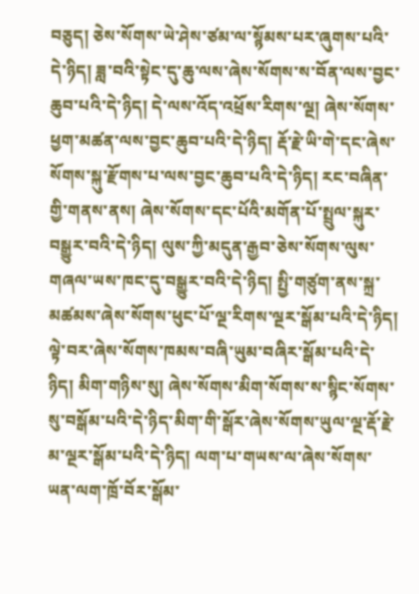བཅུད། ཅེས་སོགས་ཡེ་ཤེས་ཙམ་ལ་སྙོམས་པར་ཞུགས་པའི་དེ་ཉིད། ཟླ་བའི་སྟེང་དུ་ཆུ་ལས་ཞེས་སོགས་ས་བོན་ལས་བྱང་ཆུབ་པའི་དེ་ཉིད། དེ་ལས་འོད་འཕྲོས་རིགས་ལྔ། ཞེས་སོགས་ཕྱག་མཚན་ལས་བྱང་ཆུབ་པའི་དེ་ཉིད། རྡོ་རྗེ་ཡི་གེ་དང་ཞེས་སོགས་སྐུ་རྫོགས་པ་ལས་བྱང་ཆུབ་པའི་དེ་ཉིད། རང་བཞིན་གྱི་གནས་ནས། ཞེས་སོགས་དང་པོའི་མགོན་པོ་སྤྲུལ་སྐུར་བསྒྱུར་བའི་དེ་ཉིད། ལུས་ཀྱི་མདུན་རྒྱབ་ཅེས་སོགས་ལུས་གཞལ་ཡས་ཁང་དུ་བསྒྱུར་བའི་དེ་ཉིད། སྤྱི་གཙུག་ནས་སྐྲ་མཚམས་ཞེས་སོགས་ཕུང་པོ་ལྔ་རིགས་ལྔར་སྒོམ་པའི་དེ་ཉིད། ལྟེ་བར་ཞེས་སོགས་ཁམས་བཞི་ཡུམ་བཞིར་སྒོམ་པའི་དེ་ཉིད། མིག་གཉིས་སུ། ཞེས་སོགས་མིག་སོགས་ས་སྙིང་སོགས་སུ་བསྒོམ་པའི་དེ་ཉིད་མིག་གི་སྒོར་ཞེས་སོགས་ཡུལ་ལྔ་རྡོ་རྗེ་མ་ལྔར་སྒོམ་པའི་དེ་ཉིད། ལག་པ་གཡས་ལ་ཞེས་སོགས་ཡན་ལག་ཁྲོ་བོར་སྒོམ་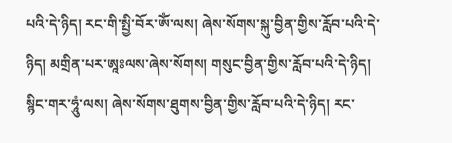པའི་དེ་ཉིད། རང་གི་སྤྱི་བོར་ༀ་ལས། ཞེས་སོགས་སྐུ་བྱིན་གྱིས་རློབ་པའི་དེ་ཉིད། མགྲིན་པར་ཨཱཿལས་ཞེས་སོགས། གསུང་བྱིན་གྱིས་རློབ་པའི་དེ་ཉིད། སྙིང་གར་ཧཱུཾ་ལས། ཞེས་སོགས་ཐུགས་བྱིན་གྱིས་རློབ་པའི་དེ་ཉིད། རང་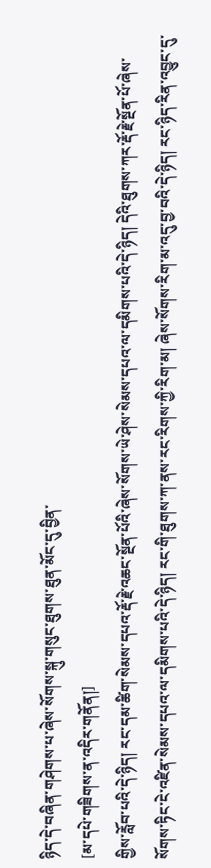ཉིད་དེ་བཞིན་གཤེགས་པ་ཞེས་སོགས་སྐུ་གསུང་ཐུགས་ཐུན་མོང་དུ་བྱིན་
[མ་དཔེ་གཟིགས་ན་འདིར་གནོན།]
གྱིས་རློབ་པའི་དེ་ཉིད། རང་དམ་ཚིག་སེམས་དཔའ་རྡོ་རྗེ་འཆང་སྔོན་པོའི་ཞེས་སོགས་ཡེ་ཤེས་སེམས་དཔའ་ལ་དམིགས་པའི་དེ་ཉིད། དེའི་ཐུགས་ཀར་རྡོ་རྗེ་སྔོན་པོ་ཞེས་སོགས་ཏིང་ངེ་འཛིན་སེམས་དཔའ་ལ་དམིགས་པའི་དེ་ཉིད། རང་གི་ཐུགས་ཀ་ནས་རང་རིགས་ཀྱི་རིག་མ། ཞེས་སོགས་རིག་མ་འདུ་བྱ་བའི་དེ་ཉིད། རང་ཉིད་རིན་འབྱུང་དུ་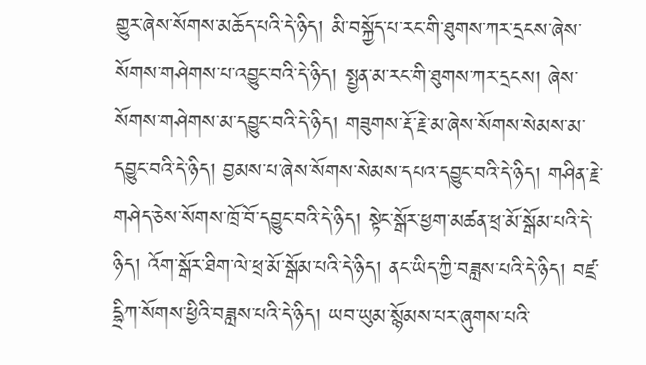གྱུར་ཞེས་སོགས་མཆོད་པའི་དེ་ཉིད། མི་བསྐྱོད་པ་རང་གི་ཐུགས་ཀར་དྲངས་ཞེས་སོགས་གཤེགས་པ་འབྱུང་བའི་དེ་ཉིད། སྤྱན་མ་རང་གི་ཐུགས་ཀར་དྲངས། ཞེས་སོགས་གཤེགས་མ་དབྱུང་བའི་དེ་ཉིད། གཟུགས་རྡོ་རྗེ་མ་ཞེས་སོགས་སེམས་མ་དབྱུང་བའི་དེ་ཉིད། བྱམས་པ་ཞེས་སོགས་སེམས་དཔའ་དབྱུང་བའི་དེ་ཉིད། གཤིན་རྗེ་གཤེད་ཅེས་སོགས་ཁྲོ་བོ་དབྱུང་བའི་དེ་ཉིད། སྟེང་སྒོར་ཕྱག་མཚན་ཕྲ་མོ་སྒོམ་པའི་དེ་ཉིད། འོག་སྒོར་ཐིག་ལེ་ཕྲ་མོ་སྒོམ་པའི་དེ་ཉིད། ནང་ཡིད་ཀྱི་བཟླས་པའི་དེ་ཉིད། བཛྲ་དྷྲིཀ་སོགས་ཕྱིའི་བཟླས་པའི་དེ་ཉིད། ཡབ་ཡུམ་སྙོམས་པར་ཞུགས་པའི་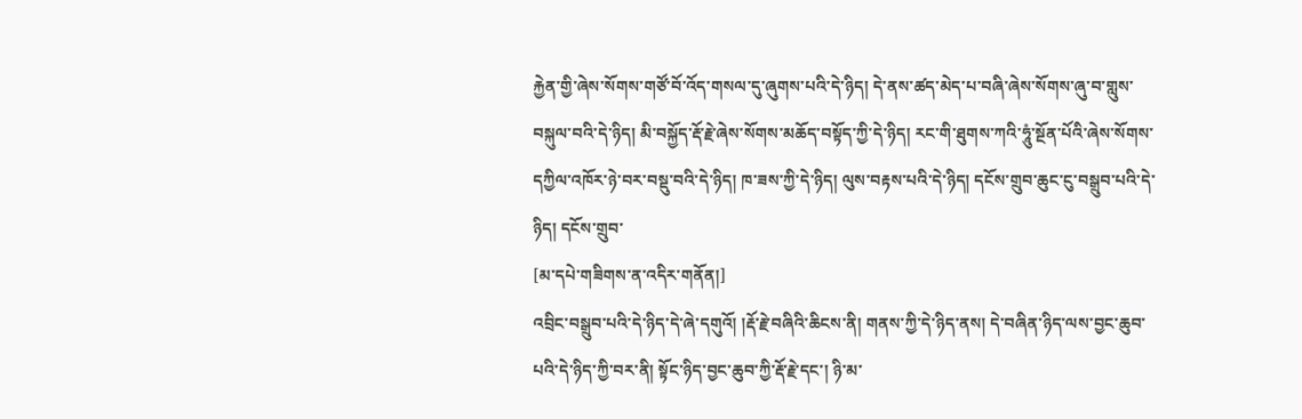རྐྱེན་གྱི་ཞེས་སོགས་གཙོ་བོ་འོད་གསལ་དུ་ཞུགས་པའི་དེ་ཉིད། དེ་ནས་ཚད་མེད་པ་བཞི་ཞེས་སོགས་ཞུ་བ་གླུས་བསྐུལ་བའི་དེ་ཉིད། མི་བསྐྱོད་རྡོ་རྗེ་ཞེས་སོགས་མཆོད་བསྟོད་ཀྱི་དེ་ཉིད། རང་གི་ཐུགས་ཀའི་ཧཱུཾ་སྔོན་པོའི་ཞེས་སོགས་དཀྱིལ་འཁོར་ཉེ་བར་བསྡུ་བའི་དེ་ཉིད། ཁ་ཟས་ཀྱི་དེ་ཉིད། ལུས་བརྟས་པའི་དེ་ཉིད། དངོས་གྲུབ་ཆུང་ངུ་བསྒྲུབ་པའི་དེ་ཉིད། དངོས་གྲུབ་
[མ་དཔེ་གཟིགས་ན་འདིར་གནོན།]
འབྲིང་བསྒྲུབ་པའི་དེ་ཉིད་དེ་ཞེ་དགུའོ། །རྡོ་རྗེ་བཞིའི་ཆིངས་ནི། གནས་ཀྱི་དེ་ཉིད་ནས། དེ་བཞིན་ཉིད་ལས་བྱང་ཆུབ་པའི་དེ་ཉིད་ཀྱི་བར་ནི། སྟོང་ཉིད་བྱང་ཆུབ་ཀྱི་རྡོ་རྗེ་དང་། ཉི་མ་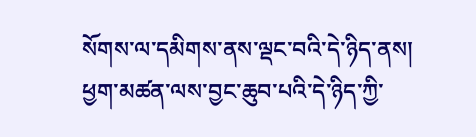སོགས་ལ་དམིགས་ནས་ལྡང་བའི་དེ་ཉིད་ནས། ཕྱག་མཚན་ལས་བྱང་ཆུབ་པའི་དེ་ཉིད་ཀྱི་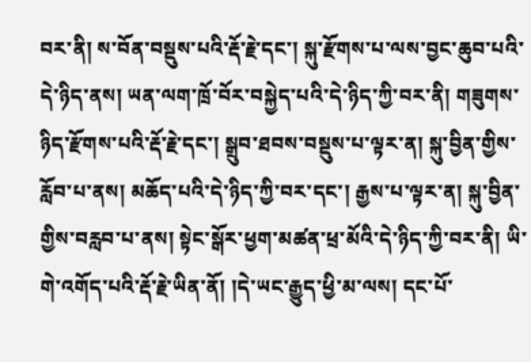བར་ནི། ས་བོན་བསྡུས་པའི་རྡོ་རྗེ་དང་། སྐུ་རྫོགས་པ་ལས་བྱང་ཆུབ་པའི་དེ་ཉིད་ནས། ཡན་ལག་ཁྲོ་བོར་བསྐྱེད་པའི་དེ་ཉིད་ཀྱི་བར་ནི། གཟུགས་ཉིད་རྫོགས་པའི་རྡོ་རྗེ་དང་། སྒྲུབ་ཐབས་བསྡུས་པ་ལྟར་ན། སྐུ་བྱིན་གྱིས་རློབ་པ་ནས། མཆོད་པའི་དེ་ཉིད་ཀྱི་བར་དང་། རྒྱས་པ་ལྟར་ན། སྐུ་བྱིན་གྱིས་བརླབ་པ་ནས། སྟེང་སྒོར་ཕྱག་མཚན་ཕྲ་མོའི་དེ་ཉིད་ཀྱི་བར་ནི། ཡི་གེ་འགོད་པའི་རྡོ་རྗེ་ཡིན་ནོ། །དེ་ཡང་རྒྱུད་ཕྱི་མ་ལས། དང་པོ་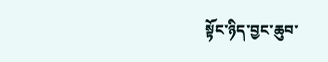སྟོང་ཉིད་བྱང་ཆུབ་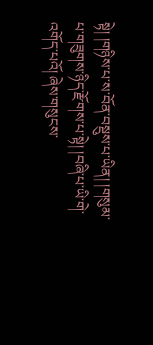སྟེ། །གཉིས་པ་ས་བོན་བསྡུས་པ་ཡིན། །གསུམ་པ་གཟུགས་ཉིད་རྫོགས་པ་སྟེ། །བཞི་པ་ཡི་གེ་འགོད་པའོ། ཞེས་གསུངས་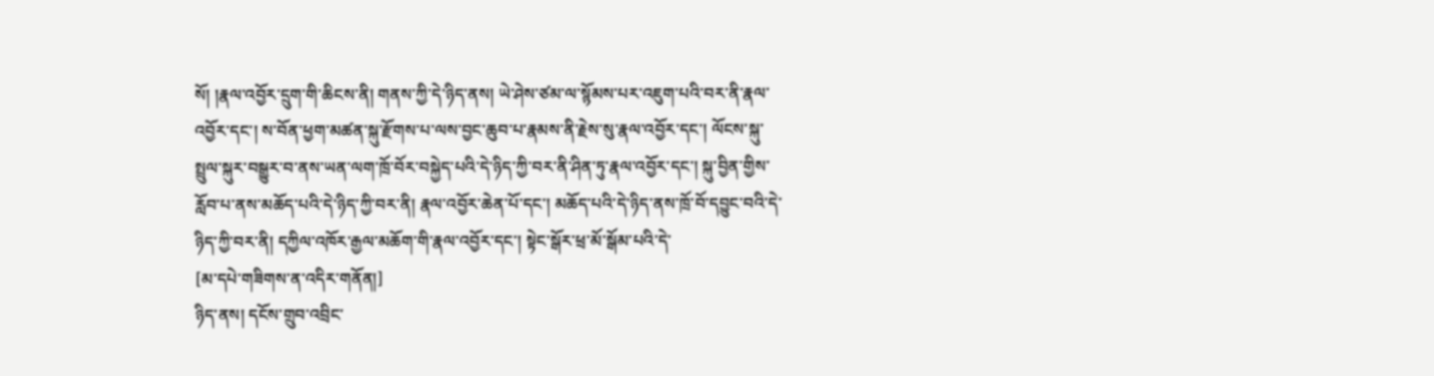སོ། །རྣལ་འབྱོར་དྲུག་གི་ཆིངས་ནི། གནས་ཀྱི་དེ་ཉིད་ནས། ཡེ་ཤེས་ཙམ་ལ་སྙོམས་པར་འཇུག་པའི་བར་ནི་རྣལ་འབྱོར་དང་། ས་བོན་ཕྱག་མཚན་སྐུ་རྫོགས་པ་ལས་བྱང་ཆུབ་པ་རྣམས་ནི་རྗེས་སུ་རྣལ་འབྱོར་དང་། ལོངས་སྐུ་སྤྲུལ་སྐུར་བསྒྱུར་བ་ནས་ཡན་ལག་ཁྲོ་བོར་བསྐྱེད་པའི་དེ་ཉིད་ཀྱི་བར་ནི་ཤིན་ཏུ་རྣལ་འབྱོར་དང་། སྐུ་བྱིན་གྱིས་རློབ་པ་ནས་མཆོད་པའི་དེ་ཉིད་ཀྱི་བར་ནི། རྣལ་འབྱོར་ཆེན་པོ་དང་། མཆོད་པའི་དེ་ཉིད་ནས་ཁྲོ་བོ་དབྱུང་བའི་དེ་ཉིད་ཀྱི་བར་ནི། དཀྱིལ་འཁོར་རྒྱལ་མཆོག་གི་རྣལ་འབྱོར་དང་། སྟེང་སྒོར་ཕྲ་མོ་སྒོམ་པའི་དེ་
[མ་དཔེ་གཟིགས་ན་འདིར་གནོན།]
ཉིད་ནས། དངོས་གྲུབ་འབྲིང་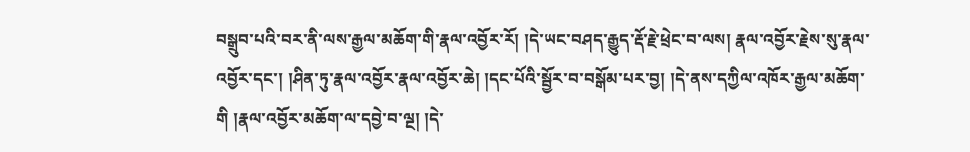བསྒྲུབ་པའི་བར་ནི་ལས་རྒྱལ་མཆོག་གི་རྣལ་འབྱོར་རོ། །དེ་ཡང་བཤད་རྒྱུད་རྡོ་རྗེ་ཕྲེང་བ་ལས། རྣལ་འབྱོར་རྗེས་སུ་རྣལ་འབྱོར་དང་། །ཤིན་ཏུ་རྣལ་འབྱོར་རྣལ་འབྱོར་ཆེ། །དང་པོའི་སྦྱོར་བ་བསྒོམ་པར་བྱ། །དེ་ནས་དཀྱིལ་འཁོར་རྒྱལ་མཆོག་གི །རྣལ་འབྱོར་མཆོག་ལ་དབྱེ་བ་ལྔ། །དེ་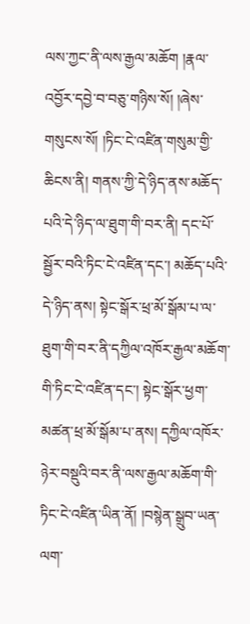ལས་ཀྱང་ནི་ལས་རྒྱལ་མཆོག །རྣལ་འབྱོར་དབྱེ་བ་བཅུ་གཉིས་སོ། །ཞེས་གསུངས་སོ། །ཏིང་ངེ་འཛིན་གསུམ་གྱི་ཆིངས་ནི། གནས་ཀྱི་དེ་ཉིད་ནས་མཆོད་པའི་དེ་ཉིད་ལ་ཐུག་གི་བར་ནི། དང་པོ་སྦྱོར་བའི་ཏིང་ངེ་འཛིན་དང་། མཆོད་པའི་དེ་ཉིད་ནས། སྟེང་སྒོར་ཕྲ་མོ་སྒོམ་པ་ལ་ཐུག་གི་བར་ནི་དཀྱིལ་འཁོར་རྒྱལ་མཆོག་གི་ཏིང་ངེ་འཛིན་དང་། སྟེང་སྒོར་ཕྱག་མཚན་ཕྲ་མོ་སྒོམ་པ་ནས། དཀྱིལ་འཁོར་ཉེར་བསྡུའི་བར་ནི་ལས་རྒྱལ་མཆོག་གི་ཏིང་ངེ་འཛིན་ཡིན་ནོ། །བསྙེན་སྒྲུབ་ཡན་ལག་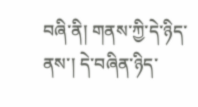བཞི་ནི། གནས་ཀྱི་དེ་ཉིད་ནས་། དེ་བཞིན་ཉིད་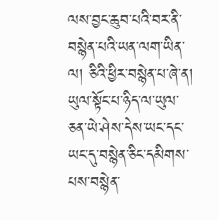ལས་བྱང་ཆུབ་པའི་བར་ནི་བསྙེན་པའི་ཡན་ལག་ཡིན་ལ། ཅིའི་ཕྱིར་བསྙེན་པ་ཞེ་ན། ཡུལ་སྟོང་པ་ཉིད་ལ་ཡུལ་ཅན་ཡེ་ཤེས་དེས་ཡང་དང་ཡང་དུ་བསྙེན་ཅིང་དམིགས་པས་བསྙེན་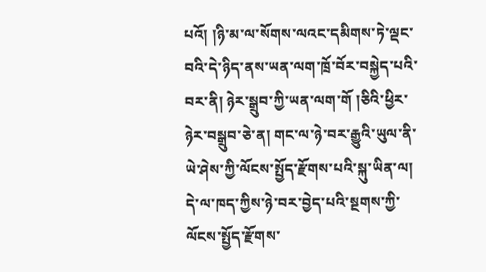པའོ། །ཉི་མ་ལ་སོགས་ལའང་དམིགས་ཏེ་ལྡང་བའི་དེ་ཉིད་ནས་ཡན་ལག་ཁྲོ་བོར་བསྐྱེད་པའི་བར་ནི། ཉེར་སྒྲུབ་ཀྱི་ཡན་ལག་གོ །ཅིའི་ཕྱིར་ཉེར་བསྒྲུབ་ཅེ་ན། གང་ལ་ཉེ་བར་རྒྱུའི་ཡུལ་ནི་ཡེ་ཤེས་ཀྱི་ལོངས་སྤྱོད་རྫོགས་པའི་སྐུ་ཡིན་ལ། དེ་ལ་ཁད་ཀྱིས་ཉེ་བར་བྱེད་པའི་སྔགས་ཀྱི་ལོངས་སྤྱོད་རྫོགས་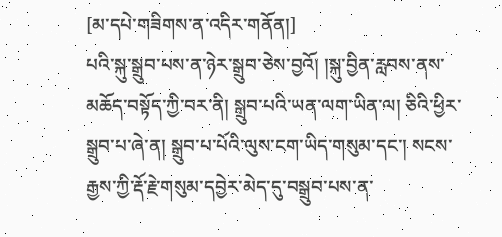[མ་དཔེ་གཟིགས་ན་འདིར་གནོན།]
པའི་སྐུ་སྒྲུབ་པས་ན་ཉེར་སྒྲུབ་ཅེས་བྱའོ། །སྐུ་བྱིན་རླབས་ནས་མཆོད་བསྟོད་ཀྱི་བར་ནི། སྒྲུབ་པའི་ཡན་ལག་ཡིན་ལ། ཅིའི་ཕྱིར་སྒྲུབ་པ་ཞེ་ན། སྒྲུབ་པ་པོའི་ལུས་ངག་ཡིད་གསུམ་དང་། སངས་རྒྱས་ཀྱི་རྡོ་རྗེ་གསུམ་དབྱེར་མེད་དུ་བསྒྲུབ་པས་ན་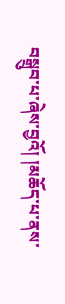བསྒྲུབ་པ་ཞེས་བྱའོ། །མཆོད་པ་ནས་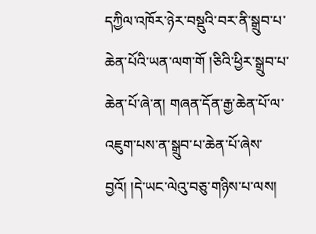དཀྱིལ་འཁོར་ཉེར་བསྡུའི་བར་ནི་སྒྲུབ་པ་ཆེན་པོའི་ཡན་ལག་གོ །ཅིའི་ཕྱིར་སྒྲུབ་པ་ཆེན་པོ་ཞེ་ན། གཞན་དོན་རྒྱ་ཆེན་པོ་ལ་འཇུག་པས་ན་སྒྲུབ་པ་ཆེན་པོ་ཞེས་བྱའོ། །དེ་ཡང་ལེའུ་བཅུ་གཉིས་པ་ལས།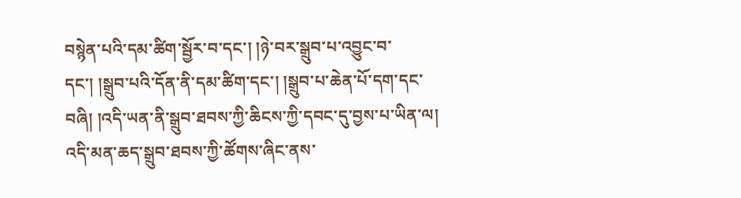བསྙེན་པའི་དམ་ཚིག་སྦྱོར་བ་དང་། །ཉེ་བར་སྒྲུབ་པ་འབྱུང་བ་དང་། །སྒྲུབ་པའི་དོན་ནི་དམ་ཚིག་དང་། །སྒྲུབ་པ་ཆེན་པོ་དག་དང་བཞི། །འདི་ཡན་ནི་སྒྲུབ་ཐབས་ཀྱི་ཆིངས་ཀྱི་དབང་དུ་བྱས་པ་ཡིན་ལ། འདི་མན་ཆད་སྒྲུབ་ཐབས་ཀྱི་ཚོགས་ཞིང་ནས་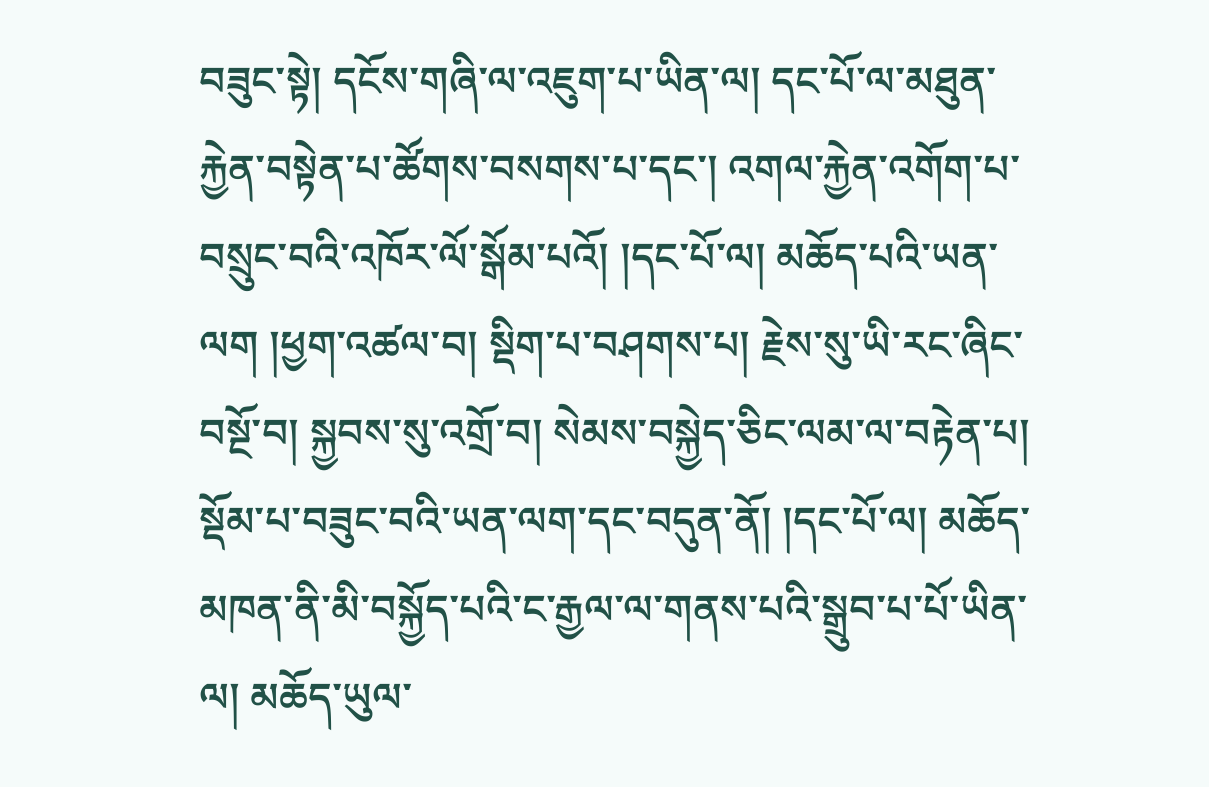བཟུང་སྟེ། དངོས་གཞི་ལ་འཇུག་པ་ཡིན་ལ། དང་པོ་ལ་མཐུན་རྐྱེན་བསྟེན་པ་ཚོགས་བསགས་པ་དང་། འགལ་རྐྱེན་འགོག་པ་བསྲུང་བའི་འཁོར་ལོ་སྒོམ་པའོ། །དང་པོ་ལ། མཆོད་པའི་ཡན་ལག །ཕྱག་འཚལ་བ། སྡིག་པ་བཤགས་པ། རྗེས་སུ་ཡི་རང་ཞིང་བསྔོ་བ། སྐྱབས་སུ་འགྲོ་བ། སེམས་བསྐྱེད་ཅིང་ལམ་ལ་བརྟེན་པ། སྡོམ་པ་བཟུང་བའི་ཡན་ལག་དང་བདུན་ནོ། །དང་པོ་ལ། མཆོད་མཁན་ནི་མི་བསྐྱོད་པའི་ང་རྒྱལ་ལ་གནས་པའི་སྒྲུབ་པ་པོ་ཡིན་ལ། མཆོད་ཡུལ་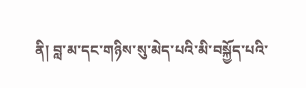ནི། བླ་མ་དང་གཉིས་སུ་མེད་པའི་མི་བསྐྱོད་པའི་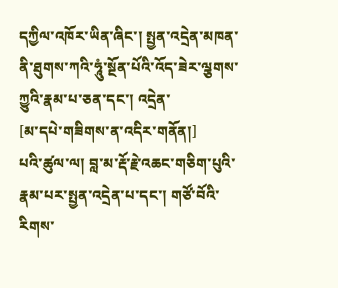དཀྱིལ་འཁོར་ཡིན་ཞིང་། སྤྱན་འདྲེན་མཁན་ནི་ཐུགས་ཀའི་ཧཱུཾ་སྔོན་པོའི་འོད་ཟེར་ལྕགས་ཀྱུའི་རྣམ་པ་ཅན་དང་། འདྲེན་
[མ་དཔེ་གཟིགས་ན་འདིར་གནོན།]
པའི་ཚུལ་ལ། བླ་མ་རྡོ་རྗེ་འཆང་གཅིག་པུའི་རྣམ་པར་སྤྱན་འདྲེན་པ་དང་། གཙོ་བོའི་རིགས་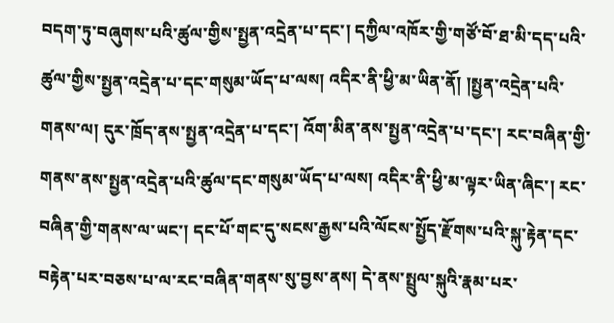བདག་ཏུ་བཞུགས་པའི་ཚུལ་གྱིས་སྤྱན་འདྲེན་པ་དང་། དཀྱིལ་འཁོར་གྱི་གཙོ་བོ་ཐ་མི་དད་པའི་ཚུལ་གྱིས་སྤྱན་འདྲེན་པ་དང་གསུམ་ཡོད་པ་ལས། འདིར་ནི་ཕྱི་མ་ཡིན་ནོ། །སྤྱན་འདྲེན་པའི་གནས་ལ། དུར་ཁྲོད་ནས་སྤྱན་འདྲེན་པ་དང་། འོག་མིན་ནས་སྤྱན་འདྲེན་པ་དང་། རང་བཞིན་གྱི་གནས་ནས་སྤྱན་འདྲེན་པའི་ཚུལ་དང་གསུམ་ཡོད་པ་ལས། འདིར་ནི་ཕྱི་མ་ལྟར་ཡིན་ཞིང་། རང་བཞིན་གྱི་གནས་ལ་ཡང་། དང་པོ་གང་དུ་སངས་རྒྱས་པའི་ལོངས་སྤྱོད་རྫོགས་པའི་སྐུ་རྟེན་དང་བརྟེན་པར་བཅས་པ་ལ་རང་བཞིན་གནས་སུ་བྱས་ནས། དེ་ནས་སྤྲུལ་སྐུའི་རྣམ་པར་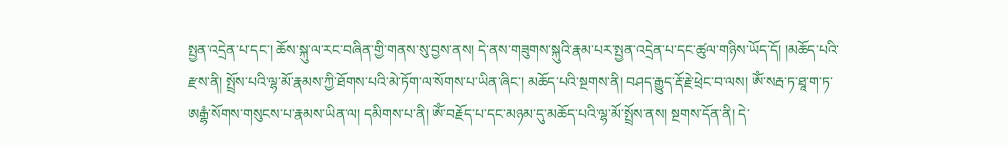སྤྱན་འདྲེན་པ་དང་། ཆོས་སྐུ་ལ་རང་བཞིན་གྱི་གནས་སུ་བྱས་ནས། དེ་ནས་གཟུགས་སྐུའི་རྣམ་པར་སྤྱན་འདྲེན་པ་དང་ཚུལ་གཉིས་ཡོད་དོ། །མཆོད་པའི་རྫས་ནི། སྤྲོས་པའི་ལྷ་མོ་རྣམས་ཀྱི་ཐོགས་པའི་མེ་ཏོག་ལ་སོགས་པ་ཡིན་ཞིང་། མཆོད་པའི་སྔགས་ནི། བཤད་རྒྱུད་རྡོ་རྗེ་ཕྲེང་བ་ལས། ༀ་སརྦ་ཏ་ཐཱ་ག་ཏ་ཨརྒྷཾ་སོགས་གསུངས་པ་རྣམས་ཡིན་ལ། དམིགས་པ་ནི། ༀ་བརྗོད་པ་དང་མཉམ་དུ་མཆོད་པའི་ལྷ་མོ་སྤྲོས་ནས། སྔགས་དོན་ནི། དེ་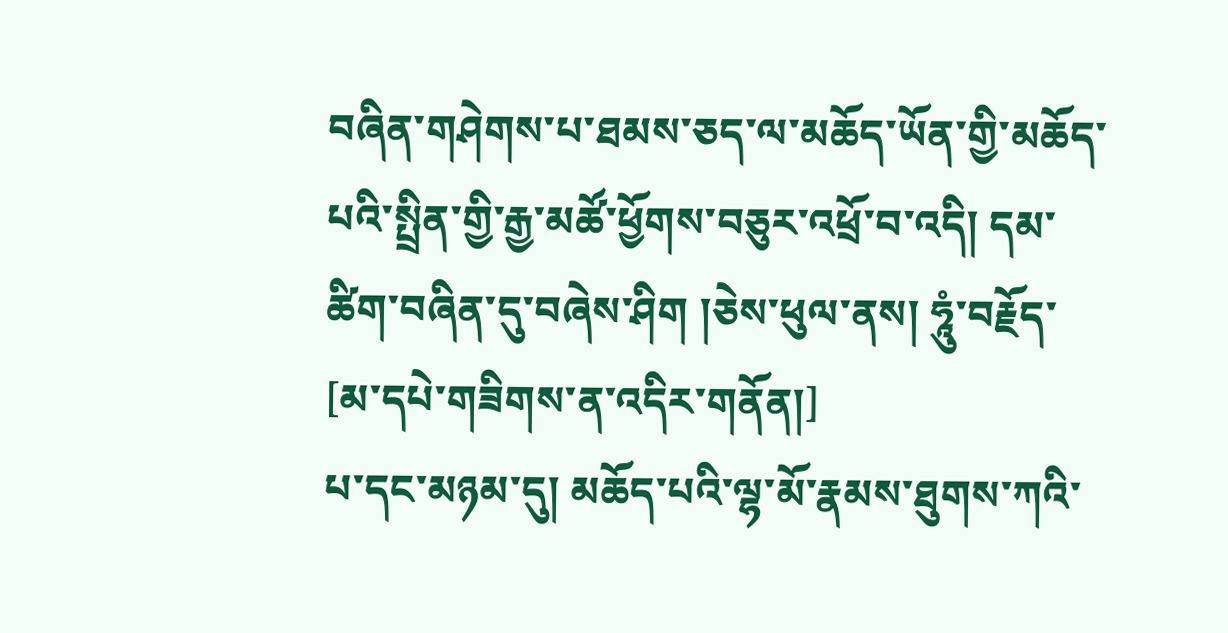བཞིན་གཤེགས་པ་ཐམས་ཅད་ལ་མཆོད་ཡོན་གྱི་མཆོད་པའི་སྤྲིན་གྱི་རྒྱ་མཚོ་ཕྱོགས་བཅུར་འཕྲོ་བ་འདི། དམ་ཚིག་བཞིན་དུ་བཞེས་ཤིག །ཅེས་ཕུལ་ནས། ཧཱུཾ་བརྗོད་
[མ་དཔེ་གཟིགས་ན་འདིར་གནོན།]
པ་དང་མཉམ་དུ། མཆོད་པའི་ལྷ་མོ་རྣམས་ཐུགས་ཀའི་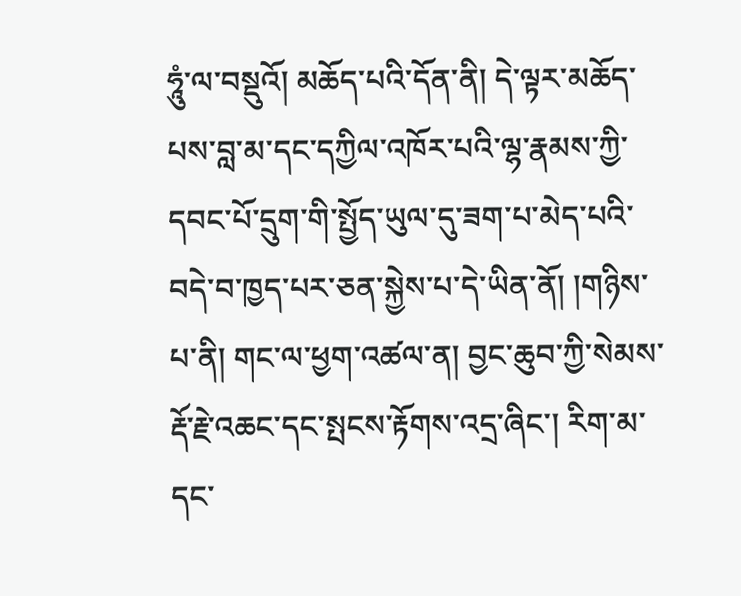ཧཱུཾ་ལ་བསྡུའོ། མཆོད་པའི་དོན་ནི། དེ་ལྟར་མཆོད་པས་བླ་མ་དང་དཀྱིལ་འཁོར་པའི་ལྷ་རྣམས་ཀྱི་དབང་པོ་དྲུག་གི་སྤྱོད་ཡུལ་དུ་ཟག་པ་མེད་པའི་བདེ་བ་ཁྱད་པར་ཅན་སྐྱེས་པ་དེ་ཡིན་ནོ། །གཉིས་པ་ནི། གང་ལ་ཕྱག་འཚལ་ན། བྱང་ཆུབ་ཀྱི་སེམས་རྡོ་རྗེ་འཆང་དང་སྤངས་རྟོགས་འདྲ་ཞིང་། རིག་མ་དང་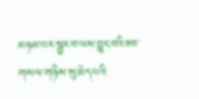མཉམ་པར་སྦྱར་བ་ལས་བྱུང་བའི་ཟབ་གསལ་གཉིས་སུ་མེད་པའི་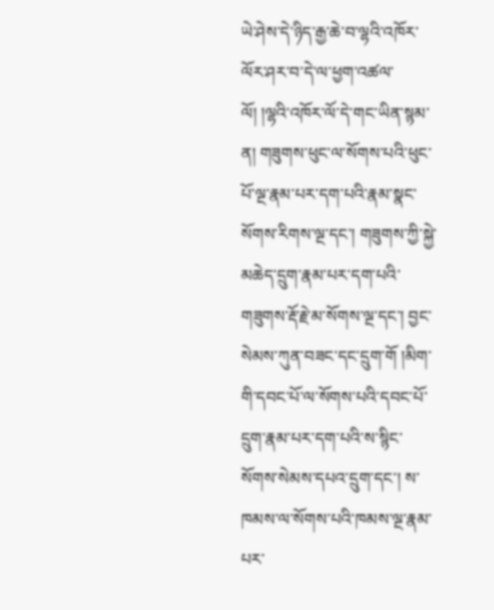ཡེ་ཤེས་དེ་ཉིད་རྒྱ་ཆེ་བ་ལྷའི་འཁོར་ལོར་ཤར་བ་དེ་ལ་ཕྱག་འཚལ་ལོ། །ལྷའི་འཁོར་ལོ་དེ་གང་ཡིན་སྙམ་ན། གཟུགས་ཕུང་ལ་སོགས་པའི་ཕུང་པོ་ལྔ་རྣམ་པར་དག་པའི་རྣམ་སྣང་སོགས་རིགས་ལྔ་དང་། གཟུགས་ཀྱི་སྐྱེ་མཆེད་དྲུག་རྣམ་པར་དག་པའི་གཟུགས་རྡོ་རྗེ་མ་སོགས་ལྔ་དང་། བྱང་སེམས་ཀུན་བཟང་དང་དྲུག་གོ །མིག་གི་དབང་པོ་ལ་སོགས་པའི་དབང་པོ་དྲུག་རྣམ་པར་དག་པའི་ས་སྙིང་སོགས་སེམས་དཔའ་དྲུག་དང་། ས་ཁམས་ལ་སོགས་པའི་ཁམས་ལྔ་རྣམ་པར་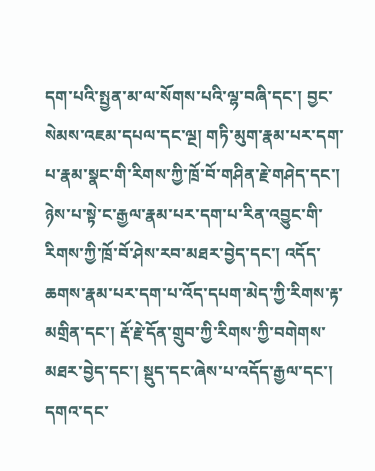དག་པའི་སྤྱན་མ་ལ་སོགས་པའི་ལྷ་བཞི་དང་། བྱང་སེམས་འཇམ་དཔལ་དང་ལྔ། གཏི་མུག་རྣམ་པར་དག་པ་རྣམ་སྣང་གི་རིགས་ཀྱི་ཁྲོ་བོ་གཤིན་རྗེ་གཤེད་དང་། ཉེས་པ་སྟེ་ང་རྒྱལ་རྣམ་པར་དག་པ་རིན་འབྱུང་གི་རིགས་ཀྱི་ཁྲོ་བོ་ཤེས་རབ་མཐར་བྱེད་དང་། འདོད་ཆགས་རྣམ་པར་དག་པ་འོད་དཔག་མེད་ཀྱི་རིགས་རྟ་མགྲིན་དང་། རྡོ་རྗེ་དོན་གྲུབ་ཀྱི་རིགས་ཀྱི་བགེགས་མཐར་བྱེད་དང་། སྡུད་དང་ཞེས་པ་འདོད་རྒྱལ་དང་། དགའ་དང་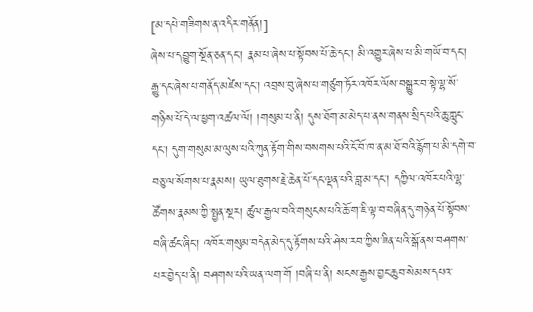[མ་དཔེ་གཟིགས་ན་འདིར་གནོན།]
ཞེས་པ་དབྱུག་སྔོན་ཅན་དང་། རྣམ་པ་ཞེས་པ་སྟོབས་པོ་ཆེ་དང་། མི་འགྱུར་ཞེས་པ་མི་གཡོ་བ་དང་། རྒྱུ་དང་ཞེས་པ་གནོད་མཛེས་དང་། འབྲས་བུ་ཞེས་པ་གཙུག་ཏོར་འཁོར་ལོས་བསྒྱུར་བ་སྟེ་ལྷ་སོ་གཉིས་པོ་དེ་ལ་ཕྱག་འཚལ་ལོ། །གསུམ་པ་ནི། དུས་ཐོག་མ་མེད་པ་ནས་གནས་སྲིད་པའི་ཆུ་ཀླུང་དང་། དུག་གསུམ་མ་ལུས་པའི་ཀུན་རྟོག་གིས་བསགས་པའི་ངོ་བོ་ཁ་ན་མ་ཐོ་བའི་རྙོག་པ་མི་དགེ་བ་བཅུ་ལ་སོགས་པ་རྣམས། ཡུལ་ཐུགས་རྗེ་ཆེན་པོ་དང་ལྡན་པའི་བླ་མ་དང་། དཀྱིལ་འཁོར་པའི་ལྷ་ཚོགས་རྣམས་ཀྱི་སྤྱན་སྔར། ཚུལ་རྒྱལ་བའི་གསུངས་པའི་ཆོ་ག་ཇི་ལྟ་བ་བཞིན་དུ་གཉེན་པོ་སྟོབས་བཞི་ཚང་ཞིང་། འཁོར་གསུམ་བདེན་མེད་དུ་རྟོགས་པའི་ཤེས་རབ་ཀྱིས་ཟིན་པའི་སྒོ་ནས་བཤགས་པར་བྱེད་པ་ནི། བཤགས་པའི་ཡན་ལག་གོ །བཞི་པ་ནི། སངས་རྒྱས་བྱང་ཆུབ་སེམས་དཔའ་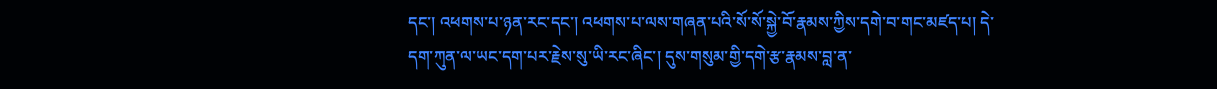དང་། འཕགས་པ་ཉན་རང་དང་། འཕགས་པ་ལས་གཞན་པའི་སོ་སོ་སྐྱེ་བོ་རྣམས་ཀྱིས་དགེ་བ་གང་མཛད་པ། དེ་དག་ཀུན་ལ་ཡང་དག་པར་རྗེས་སུ་ཡི་རང་ཞིང་། དུས་གསུམ་གྱི་དགེ་རྩ་རྣམས་བླ་ན་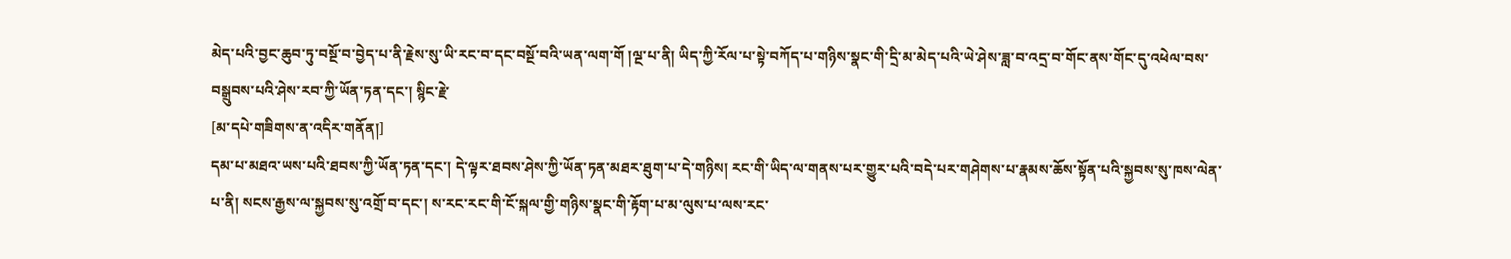མེད་པའི་བྱང་ཆུབ་ཏུ་བསྔོ་བ་བྱེད་པ་ནི་རྗེས་སུ་ཡི་རང་བ་དང་བསྔོ་བའི་ཡན་ལག་གོ །ལྔ་པ་ནི། ཡིད་ཀྱི་རོལ་པ་སྟེ་བཀོད་པ་གཉིས་སྣང་གི་དྲི་མ་མེད་པའི་ཡེ་ཤེས་ཟླ་བ་འདྲ་བ་གོང་ནས་གོང་དུ་འཕེལ་བས་བསྒྲུབས་པའི་ཤེས་རབ་ཀྱི་ཡོན་ཏན་དང་། སྙིང་རྗེ་
[མ་དཔེ་གཟིགས་ན་འདིར་གནོན།]
དམ་པ་མཐའ་ཡས་པའི་ཐབས་ཀྱི་ཡོན་ཏན་དང་། དེ་ལྟར་ཐབས་ཤེས་ཀྱི་ཡོན་ཏན་མཐར་ཐུག་པ་དེ་གཉིས། རང་གི་ཡིད་ལ་གནས་པར་གྱུར་པའི་བདེ་པར་གཤེགས་པ་རྣམས་ཆོས་སྟོན་པའི་སྐྱབས་སུ་ཁས་ལེན་པ་ནི། སངས་རྒྱས་ལ་སྐྱབས་སུ་འགྲོ་བ་དང་། ས་རང་རང་གི་ངོ་སྐལ་གྱི་གཉིས་སྣང་གི་རྟོག་པ་མ་ལུས་པ་ལས་རང་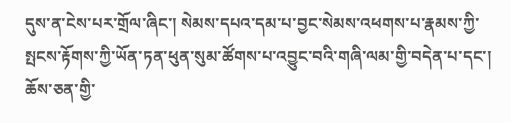དུས་ན་ངེས་པར་གྲོལ་ཞིང་། སེམས་དཔའ་དམ་པ་བྱང་སེམས་འཕགས་པ་རྣམས་ཀྱི་སྤངས་རྟོགས་ཀྱི་ཡོན་ཏན་ཕུན་སུམ་ཚོགས་པ་འབྱུང་བའི་གཞི་ལམ་གྱི་བདེན་པ་དང་། ཆོས་ཅན་གྱི་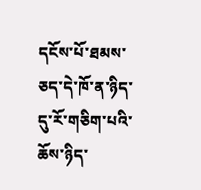དངོས་པོ་ཐམས་ཅད་དེ་ཁོ་ན་ཉིད་དུ་རོ་གཅིག་པའི་ཆོས་ཉིད་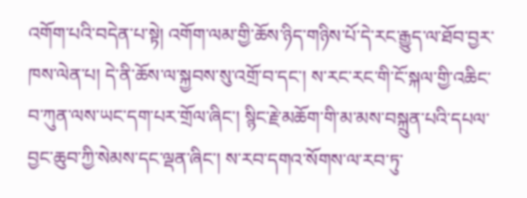འགོག་པའི་བདེན་པ་སྟེ། འགོག་ལམ་གྱི་ཆོས་ཉིད་གཉིས་པོ་དེ་རང་རྒྱུད་ལ་ཐོབ་བྱར་ཁས་ལེན་པ། དེ་ནི་ཆོས་ལ་སྐྱབས་སུ་འགྲོ་བ་དང་། ས་རང་རང་གི་ངོ་སྐལ་གྱི་འཆིང་བ་ཀུན་ལས་ཡང་དག་པར་གྲོལ་ཞིང་། སྙིང་རྗེ་མཆོག་གི་མ་མས་བསྐྲུན་པའི་དཔལ་བྱང་ཆུབ་ཀྱི་སེམས་དང་ལྡན་ཞིང་། ས་རབ་དགའ་སོགས་ལ་རབ་ཏུ་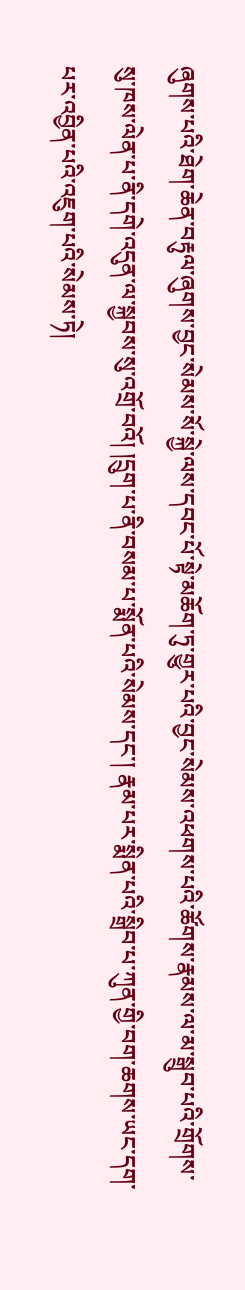ཞུགས་པའི་ཐེག་ཆེན་བརྟུལ་ཞུགས་བྱང་སེམས་སོ་སྐྱེ་ལས་དབང་པོ་སྟེ་མཆོག་ཏུ་གྱུར་པའི་བྱང་སེམས་འཕགས་པའི་ཚོགས་རྣམས་ལ་མ་སྒྲུབ་པའི་གྲོགས་སུ་ཁས་ལེན་པ་ནི་དགེ་འདུན་ལ་སྐྱབས་སུ་འགྲོ་བའོ། །དྲུག་པ་ནི་བསམ་པ་སྨོན་པའི་སེམས་དང་། རྣམ་པར་སྨིན་པའི་སྒྲིབ་པ་ཀུན་གྱི་བག་ཆགས་ཡང་དག་པར་འབྱིན་པའི་འཇུག་པའི་སེམས་ཏེ།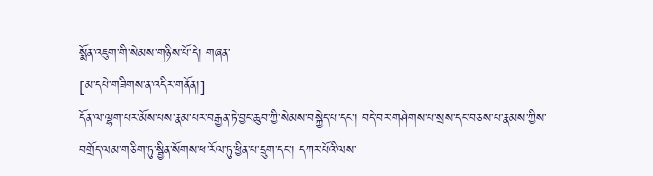སྨོན་འཇུག་གི་སེམས་གཉིས་པོ་དེ། གཞན་
[མ་དཔེ་གཟིགས་ན་འདིར་གནོན།]
དོན་ལ་ལྷག་པར་མོས་པས་རྣམ་པར་བརྒྱན་ཏེ་བྱང་ཆུབ་ཀྱི་སེམས་བསྐྱེད་པ་དང་། བདེ་བར་གཤེགས་པ་སྲས་དང་བཅས་པ་རྣམས་ཀྱིས་བགྲོད་ལམ་གཅིག་ཏུ་སྦྱིན་སོགས་ཕ་རོལ་ཏུ་ཕྱིན་པ་དྲུག་དང་། དཀར་པོའི་ལས་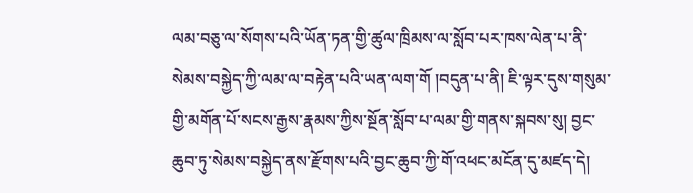ལམ་བཅུ་ལ་སོགས་པའི་ཡོན་ཏན་གྱི་ཚུལ་ཁྲིམས་ལ་སློབ་པར་ཁས་ལེན་པ་ནི་སེམས་བསྐྱེད་ཀྱི་ལམ་ལ་བརྟེན་པའི་ཡན་ལག་གོ །བདུན་པ་ནི། ཇི་ལྟར་དུས་གསུམ་གྱི་མགོན་པོ་སངས་རྒྱས་རྣམས་ཀྱིས་སྔོན་སློབ་པ་ལམ་གྱི་གནས་སྐབས་སུ། བྱང་ཆུབ་ཏུ་སེམས་བསྐྱེད་ནས་རྫོགས་པའི་བྱང་ཆུབ་ཀྱི་གོ་འཕང་མངོན་དུ་མཛད་དེ།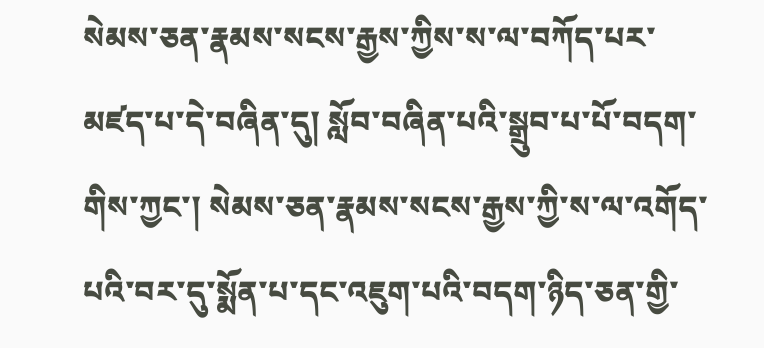སེམས་ཅན་རྣམས་སངས་རྒྱས་ཀྱིས་ས་ལ་བཀོད་པར་མཛད་པ་དེ་བཞིན་དུ། སློབ་བཞིན་པའི་སྒྲུབ་པ་པོ་བདག་གིས་ཀྱང་། སེམས་ཅན་རྣམས་སངས་རྒྱས་ཀྱི་ས་ལ་འགོད་པའི་བར་དུ་སྨོན་པ་དང་འཇུག་པའི་བདག་ཉིད་ཅན་གྱི་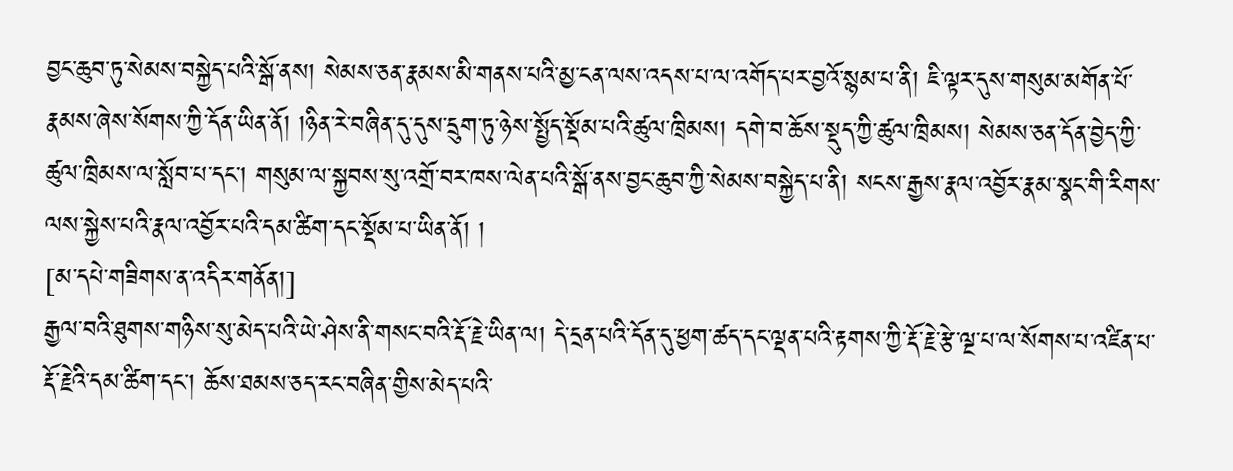བྱང་ཆུབ་ཏུ་སེམས་བསྐྱེད་པའི་སྒོ་ནས། སེམས་ཅན་རྣམས་མི་གནས་པའི་མྱ་ངན་ལས་འདས་པ་ལ་འགོད་པར་བྱའོ་སྙམ་པ་ནི། ཇི་ལྟར་དུས་གསུམ་མགོན་པོ་རྣམས་ཞེས་སོགས་ཀྱི་དོན་ཡིན་ནོ། །ཉིན་རེ་བཞིན་དུ་དུས་དྲུག་ཏུ་ཉེས་སྤྱོད་སྡོམ་པའི་ཚུལ་ཁྲིམས། དགེ་བ་ཆོས་སྡུད་ཀྱི་ཚུལ་ཁྲིམས། སེམས་ཅན་དོན་བྱེད་ཀྱི་ཚུལ་ཁྲིམས་ལ་སློབ་པ་དང་། གསུམ་ལ་སྐྱབས་སུ་འགྲོ་བར་ཁས་ལེན་པའི་སྒོ་ནས་བྱང་ཆུབ་ཀྱི་སེམས་བསྐྱེད་པ་ནི། སངས་རྒྱས་རྣལ་འབྱོར་རྣམ་སྣང་གི་རིགས་ལས་སྐྱེས་པའི་རྣལ་འབྱོར་པའི་དམ་ཚིག་དང་སྡོམ་པ་ཡིན་ནོ། །
[མ་དཔེ་གཟིགས་ན་འདིར་གནོན།]
རྒྱལ་བའི་ཐུགས་གཉིས་སུ་མེད་པའི་ཡེ་ཤེས་ནི་གསང་བའི་རྡོ་རྗེ་ཡིན་ལ། དེ་དྲན་པའི་དོན་དུ་ཕྱག་ཚད་དང་ལྡན་པའི་རྟགས་ཀྱི་རྡོ་རྗེ་རྩེ་ལྔ་པ་ལ་སོགས་པ་འཛིན་པ་རྡོ་རྗེའི་དམ་ཚིག་དང་། ཆོས་ཐམས་ཅད་རང་བཞིན་གྱིས་མེད་པའི་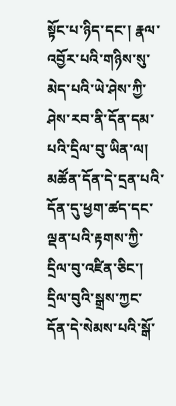སྟོང་པ་ཉིད་དང་། རྣལ་འབྱོར་པའི་གཉིས་སུ་མེད་པའི་ཡེ་ཤེས་ཀྱི་ཤེས་རབ་ནི་དོན་དམ་པའི་དྲིལ་བུ་ཡིན་ལ། མཚོན་དོན་དེ་དྲན་པའི་དོན་དུ་ཕྱག་ཚད་དང་ལྡན་པའི་རྟགས་ཀྱི་དྲིལ་བུ་འཛིན་ཅིང་། དྲིལ་བུའི་སྒྲས་ཀྱང་དོན་དེ་སེམས་པའི་སྒོ་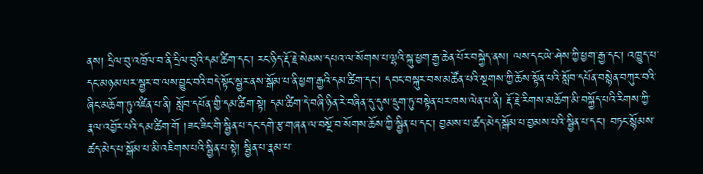ནས། དྲིལ་བུ་འཁྲོལ་བ་ནི་དྲིལ་བུའི་དམ་ཚིག་དང་། རང་ཉིད་རྡོ་རྗེ་སེམས་དཔའ་ལ་སོགས་པ་ལྷའི་སྐུ་ཕྱག་རྒྱ་ཆེན་པོར་བསྐྱེད་ནས། ལས་དང་ཡེ་ཤེས་ཀྱི་ཕྱག་རྒྱ་དང་། འཁྱུད་པ་དང་མཉམ་པར་སྦྱར་བ་ལས་བྱུང་བའི་བདེ་སྟོང་སྦྱར་ནས་སྒོམ་པ་ནི་ཕྱག་རྒྱའི་དམ་ཚིག་དང་། དབང་བསྐུར་བས་མཚོན་པའི་སྔགས་ཀྱི་ཆོས་སྟོན་པའི་སློབ་དཔོན་བསྙེན་བཀུར་བའི་ཞིང་མཆོག་ཏུ་འཛིན་པ་ནི། སློབ་དཔོན་གྱི་དམ་ཚིག་སྟེ། དམ་ཚིག་དེ་བཞི་ཉིན་རེ་བཞིན་དུ་དུས་དྲུག་ཏུ་བསྟེན་པར་ཁས་ལེན་པ་ནི། རྡོ་རྗེ་རིགས་མཆོག་མི་བསྐྱོད་པའི་རིགས་ཀྱི་རྣལ་འབྱོར་པའི་དམ་ཚིག་གོ །ཟང་ཟིང་གི་སྦྱིན་པ་དང་དགེ་རྩ་གཞན་ལ་བསྔོ་བ་སོགས་ཆོས་ཀྱི་སྦྱིན་པ་དང་། བྱམས་པ་ཚད་མེད་སྒོམ་པ་བྱམས་པའི་སྦྱིན་པ་དང་། བཏང་སྙོམས་ཚད་མེད་པ་སྒོམ་པ་མི་འཇིགས་པའི་སྦྱིན་པ་སྟེ། སྦྱིན་པ་རྣམ་པ་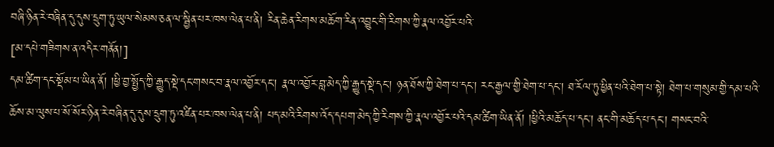བཞི་ཉིན་རེ་བཞིན་དུ་དུས་དྲུག་ཏུ་ཡུལ་སེམས་ཅན་ལ་སྦྱིན་པར་ཁས་ལེན་པ་ནི། རིན་ཆེན་རིགས་མཆོག་རིན་འབྱུང་གི་རིགས་ཀྱི་རྣལ་འབྱོར་པའི་
[མ་དཔེ་གཟིགས་ན་འདིར་གནོན།]
དམ་ཚིག་དང་སྡོམ་པ་ཡིན་ནོ། །ཕྱི་བྱ་སྤྱོད་ཀྱི་རྒྱུད་སྡེ་དང་གསང་བ་རྣལ་འབྱོར་དང་། རྣལ་འབྱོར་བླ་མེད་ཀྱི་རྒྱུད་སྡེ་དང་། ཉན་ཐོས་ཀྱི་ཐེག་པ་དང་། རང་རྒྱལ་གྱི་ཐེག་པ་དང་། ཐ་རོལ་ཏུ་ཕྱིན་པའི་ཐེག་པ་སྟེ། ཐེག་པ་གསུམ་གྱི་དམ་པའི་ཆོས་མ་ལུས་པ་སོ་སོར་ཉིན་རེ་བཞིན་དུ་དུས་དྲུག་ཏུ་འཛིན་པར་ཁས་ལེན་པ་ནི། པད་མའི་རིགས་འོད་དཔག་མེད་ཀྱི་རིགས་ཀྱི་རྣལ་འབྱོར་པའི་དམ་ཚིག་ཡིན་ནོ། །ཕྱིའི་མཆོད་པ་དང་། ནང་གི་མཆོད་པ་དང་། གསང་བའི་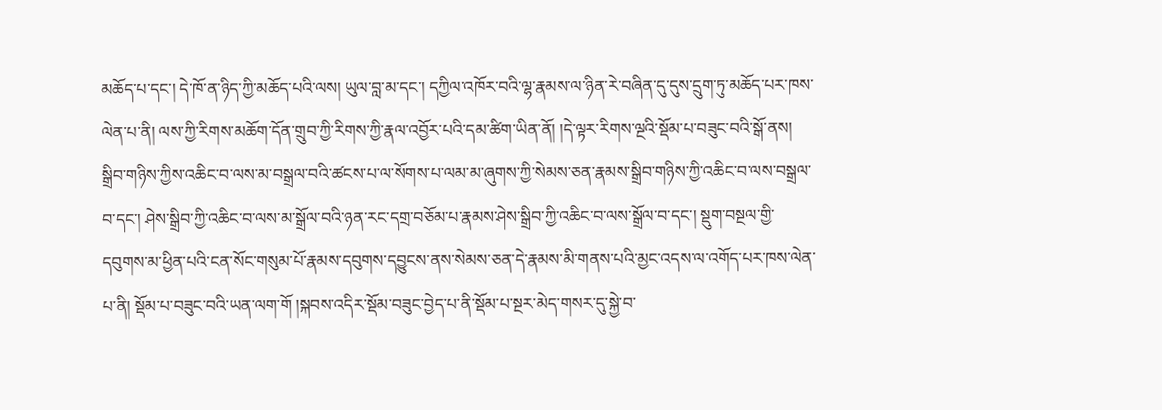མཆོད་པ་དང་། དེ་ཁོ་ན་ཉིད་ཀྱི་མཆོད་པའི་ལས། ཡུལ་བླ་མ་དང་། དཀྱིལ་འཁོར་བའི་ལྷ་རྣམས་ལ་ཉིན་རེ་བཞིན་དུ་དུས་དྲུག་ཏུ་མཆོད་པར་ཁས་ལེན་པ་ནི། ལས་ཀྱི་རིགས་མཆོག་དོན་གྲུབ་ཀྱི་རིགས་ཀྱི་རྣལ་འབྱོར་པའི་དམ་ཚིག་ཡིན་ནོ། །དེ་ལྟར་རིགས་ལྔའི་སྡོམ་པ་བཟུང་བའི་སྒོ་ནས། སྒྲིབ་གཉིས་ཀྱིས་འཆིང་བ་ལས་མ་བསྒྲལ་བའི་ཚངས་པ་ལ་སོགས་པ་ལམ་མ་ཞུགས་ཀྱི་སེམས་ཅན་རྣམས་སྒྲིབ་གཉིས་ཀྱི་འཆིང་བ་ལས་བསྒྲལ་བ་དང་། ཤེས་སྒྲིབ་ཀྱི་འཆིང་བ་ལས་མ་སྒྲོལ་བའི་ཉན་རང་དགྲ་བཅོམ་པ་རྣམས་ཤེས་སྒྲིབ་ཀྱི་འཆིང་བ་ལས་སྒྲོལ་བ་དང་། སྡུག་བསྔལ་གྱི་དབུགས་མ་ཕྱིན་པའི་ངན་སོང་གསུམ་པོ་རྣམས་དབུགས་དབྱུངས་ནས་སེམས་ཅན་དེ་རྣམས་མི་གནས་པའི་མྱང་འདས་ལ་འགོད་པར་ཁས་ལེན་པ་ནི། སྡོམ་པ་བཟུང་བའི་ཡན་ལག་གོ །སྐབས་འདིར་སྡོམ་བཟུང་བྱེད་པ་ནི་སྡོམ་པ་སྔར་མེད་གསར་དུ་སྐྱེ་བ་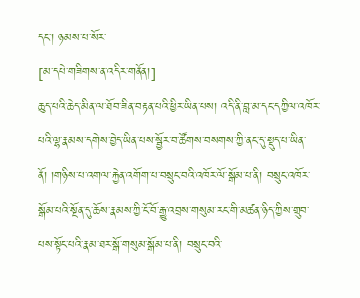དང་། ཉམས་པ་སོར་
[མ་དཔེ་གཟིགས་ན་འདིར་གནོན།]
ཆུད་པའི་ཆེད་མིན་ལ་ཐོབ་ཟིན་བརྟན་པའི་ཕྱིར་ཡིན་པས། འདི་ནི་བླ་མ་དང་དཀྱིལ་འཁོར་པའི་ལྷ་རྣམས་དགེས་བྱེད་ཡིན་པས་སྦྱོར་བ་ཚོགས་བསགས་ཀྱི་ནང་དུ་སྡུད་པ་ཡིན་ནོ། །གཉིས་པ་འགལ་རྐྱེན་འགོག་པ་བསྲུང་བའི་འཁོར་ལོ་སྒོམ་པ་ནི། བསྲུང་འཁོར་སྒོམ་པའི་སྔོན་དུ་ཆོས་རྣམས་ཀྱི་ངོ་བོ་རྒྱུ་འབྲས་གསུམ་རང་གི་མཚན་ཉིད་ཀྱིས་གྲུབ་པས་སྟོང་པའི་རྣམ་ཐར་སྒོ་གསུམ་སྒོམ་པ་ནི། བསྲུང་བའི་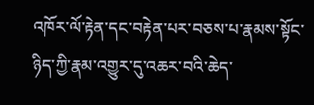འཁོར་ལོ་རྟེན་དང་བརྟེན་པར་བཅས་པ་རྣམས་སྟོང་ཉིད་ཀྱི་རྣམ་འགྱུར་དུ་འཆར་བའི་ཆེད་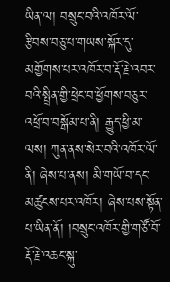ཡིན་ལ། བསྲུང་བའི་འཁོར་ལོ་རྩིབས་བཅུ་པ་གཡས་སྐོར་དུ་མགྱོགས་པར་འཁོར་བ་རྡོ་རྗེ་འབར་བའི་སྤྲིན་གྱི་ཕྲེང་བ་ཕྱོགས་བཅུར་འཕྲོ་བ་བསྒོམ་པ་ནི། རྒྱུད་ཕྱི་མ་ལས། ཀུན་ནས་སེར་བའི་འཁོར་ལོ་ནི། ཞེས་པ་ནས། མི་གཡོ་བ་དང་མཚུངས་པར་འཁོར། ཞེས་པས་སྟོན་པ་ཡིན་ནོ། །བསྲུང་འཁོར་གྱི་གཙོ་བོ་རྡོ་རྗེ་འཆང་སྐུ་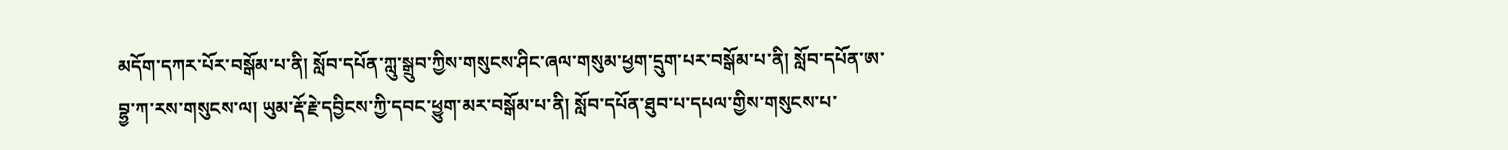མདོག་དཀར་པོར་བསྒོམ་པ་ནི། སློབ་དཔོན་ཀླུ་སྒྲུབ་ཀྱིས་གསུངས་ཤིང་ཞལ་གསུམ་ཕྱག་དྲུག་པར་བསྒོམ་པ་ནི། སློབ་དཔོན་ཨ་བྷྱ་ཀ་རས་གསུངས་ལ། ཡུམ་རྡོ་རྗེ་དབྱིངས་ཀྱི་དབང་ཕྱུག་མར་བསྒོམ་པ་ནི། སློབ་དཔོན་ཐུབ་པ་དཔལ་གྱིས་གསུངས་པ་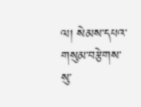ལ། སེམས་དཔའ་གསུམ་བརྩེགས་སུ་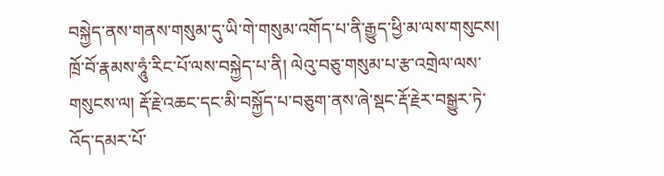བསྐྱེད་ནས་གནས་གསུམ་དུ་ཡི་གེ་གསུམ་འགོད་པ་ནི་རྒྱུད་ཕྱི་མ་ལས་གསུངས། ཁྲོ་བོ་རྣམས་ཧཱུཾ་རིང་པོ་ལས་བསྐྱེད་པ་ནི། ལེའུ་བཅུ་གསུམ་པ་རྩ་འགྲེལ་ལས་གསུངས་ལ། རྡོ་རྗེ་འཆང་དང་མི་བསྐྱོད་པ་བཅུག་ནས་ཞེ་སྡང་རྡོ་རྗེར་བསྒྱུར་ཏེ་འོད་དམར་པོ་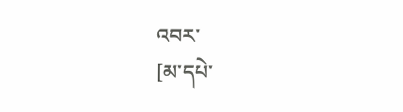འབར་
[མ་དཔེ་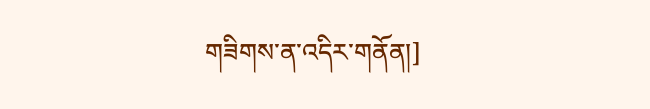གཟིགས་ན་འདིར་གནོན།]